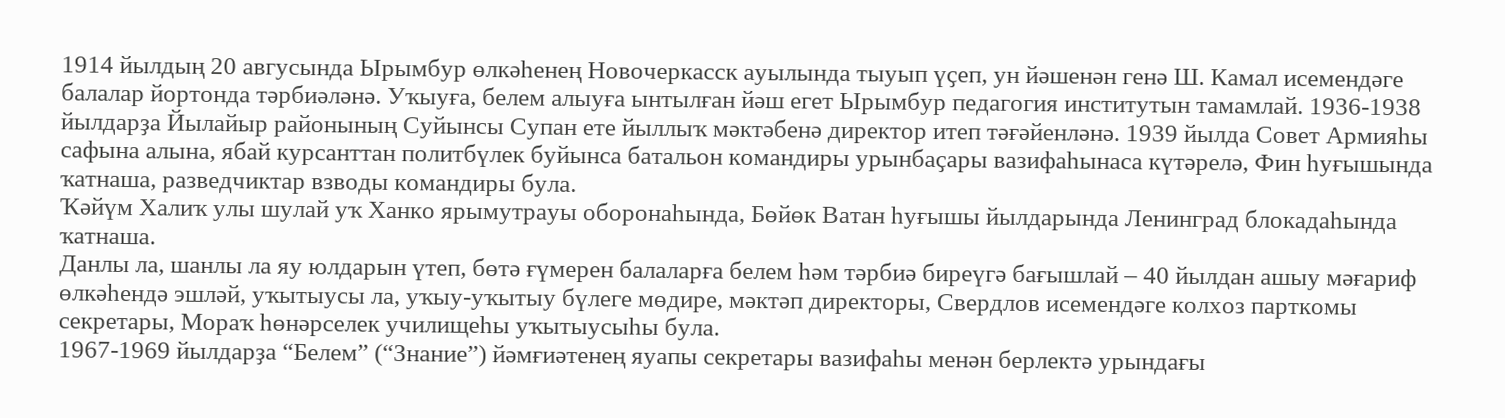1914 йылдың 20 авгусында Ырымбур өлкәһенең Новочеркасск ауылында тыуып үҫеп, ун йәшенән генә Ш. Камал исемендәге балалар йортонда тәрбиәләнә. Уҡыуға, белем алыуға ынтылған йәш егет Ырымбур педагогия институтын тамамлай. 1936-1938 йылдарҙа Йылайыр районының Суйынсы Супан ете йыллыҡ мәктәбенә директор итеп тәғәйенләнә. 1939 йылда Совет Армияһы сафына алына, ябай курсанттан политбүлек буйынса батальон командиры урынбаҫары вазифаһынаса күтәрелә, Фин һуғышында ҡатнаша, разведчиктар взводы командиры була.
Ҡәйүм Халиҡ улы шулай уҡ Ханко ярымутрауы оборонаһында, Бөйөк Ватан һуғышы йылдарында Ленинград блокадаһында ҡатнаша.
Данлы ла, шанлы ла яу юлдарын үтеп, бөтә ғүмерен балаларға белем һәм тәрбиә биреүгә бағышлай – 40 йылдан ашыу мәғариф өлкәһендә эшләй, уҡытыусы ла, уҡыу-уҡытыу бүлеге мөдире, мәктәп директоры, Свердлов исемендәге колхоз парткомы секретары, Мораҡ һөнәрселек училищеһы уҡытыусыһы була.
1967-1969 йылдарҙа “Белем” (“Знание”) йәмғиәтенең яуапы секретары вазифаһы менән берлектә урындағы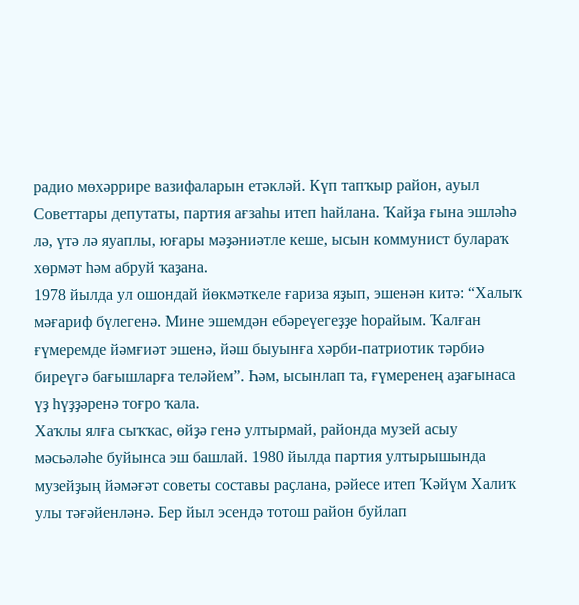радио мөхәррире вазифаларын етәкләй. Күп тапҡыр район, ауыл Советтары депутаты, партия ағзаһы итеп һайлана. Ҡайҙа ғына эшләһә лә, үтә лә яуаплы, юғары мәҙәниәтле кеше, ысын коммунист булараҡ хөрмәт һәм абруй ҡаҙана.
1978 йылда ул ошондай йөкмәткеле ғариза яҙып, эшенән китә: “Халыҡ мәғариф бүлегенә. Мине эшемдән ебәреүегеҙҙе һорайым. Ҡалған ғүмеремде йәмғиәт эшенә, йәш быуынға хәрби-патриотик тәрбиә биреүгә бағышларға теләйем”. Һәм, ысынлап та, ғүмеренең аҙағынаса үҙ һүҙҙәренә тоғро ҡала.
Хаҡлы ялға сыҡҡас, өйҙә генә ултырмай, районда музей асыу мәсьәләһе буйынса эш башлай. 1980 йылда партия ултырышында музейҙың йәмәғәт советы составы раҫлана, рәйесе итеп Ҡәйүм Халиҡ улы тәғәйенләнә. Бер йыл эсендә тотош район буйлап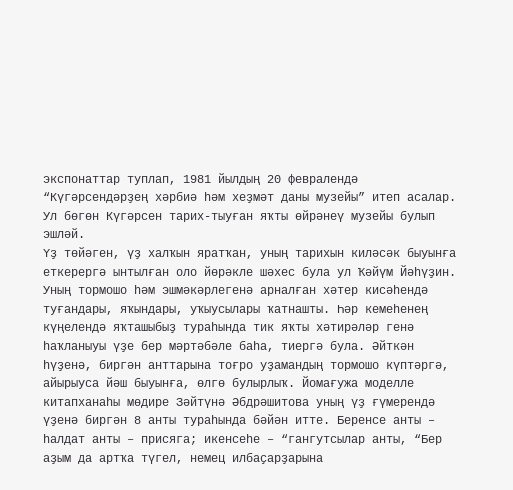экспонаттар туплап, 1981 йылдың 20 февралендә “Күгәрсендәрҙең хәрбиә һәм хеҙмәт даны музейы” итеп асалар. Ул бөгөн Күгәрсен тарих-тыуған яҡты өйрәнеү музейы булып эшләй.
Үҙ төйәген, үҙ халҡын яратҡан, уның тарихын киләсәк быуынға еткерергә ынтылған оло йөрәкле шәхес була ул Ҡәйүм Йәһүҙин. Уның тормошо һәм эшмәкәрлегенә арналған хәтер кисәһендә туғандары, яҡындары, уҡыусылары ҡатнашты. Һәр кемеһенең күңелендә яҡташыбыҙ тураһында тик яҡты хәтирәләр генә һаҡланыуы үҙе бер мәртәбәле баһа, тиергә була. Әйткән һүҙенә, биргән анттарына тоғро уҙамандың тормошо күптәргә, айырыуса йәш быуынға, өлгө булырлыҡ. Йомағужа моделле китапханаһы мөдире Зәйтүнә Әбдрәшитова уның үҙ ғүмерендә үҙенә биргән 8 анты тураһында бәйән итте. Беренсе анты – һалдат анты – присяга; икенсеһе – “гангутсылар анты, “Бер аҙым да артҡа түгел, немец илбаҫарҙарына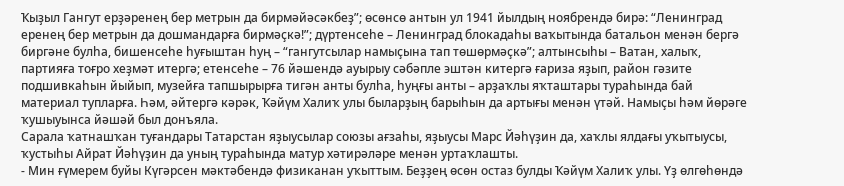Ҡыҙыл Гангут ерҙәренең бер метрын да бирмәйәсәкбеҙ”; өсөнсө антын ул 1941 йылдың ноябрендә бирә: “Ленинград еренең бер метрын да дошмандарға бирмәҫкә!”; дүртенсеһе – Ленинград блокадаһы ваҡытында батальон менән бергә биргәне булһа, бишенсеһе һуғыштан һуң – “гангутсылар намыҫына тап төшөрмәҫкә”; алтынсыһы – Ватан, халыҡ, партияға тоғро хеҙмәт итергә; етенсеһе – 76 йәшендә ауырыу сәбәпле эштән китергә ғариза яҙып, район гәзите подшивкаһын йыйып, музейға тапшырырға тигән анты булһа, һуңғы анты – арҙаҡлы яҡташтары тураһында бай материал тупларға. Һәм, әйтергә кәрәк, Ҡәйүм Халиҡ улы быларҙың барыһын да артығы менән үтәй. Намыҫы һәм йөрәге ҡушыуынса йәшәй был донъяла.
Сарала ҡатнашҡан туғандары Татарстан яҙыусылар союзы ағзаһы, яҙыусы Марс Йәһүҙин да, хаҡлы ялдағы уҡытыусы, ҡустыһы Айрат Йәһүҙин да уның тураһында матур хәтирәләре менән уртаҡлашты.
- Мин ғүмерем буйы Күгәрсен мәктәбендә физиканан уҡыттым. Беҙҙең өсөн остаз булды Ҡәйүм Халиҡ улы. Үҙ өлгөһөндә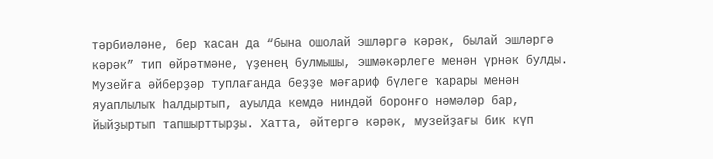тәрбиәләне, бер ҡасан да “бына ошолай эшләргә кәрәк, былай эшләргә кәрәк” тип өйрәтмәне, үҙенең булмышы, эшмәкәрлеге менән үрнәк булды.
Музейға әйберҙәр туплағанда беҙҙе мәғариф бүлеге ҡарары менән яуаплылыҡ һалдыртып, ауылда кемдә ниндәй боронғо нәмәләр бар, йыйҙыртып тапшырттырҙы. Хатта, әйтергә кәрәк, музейҙағы бик күп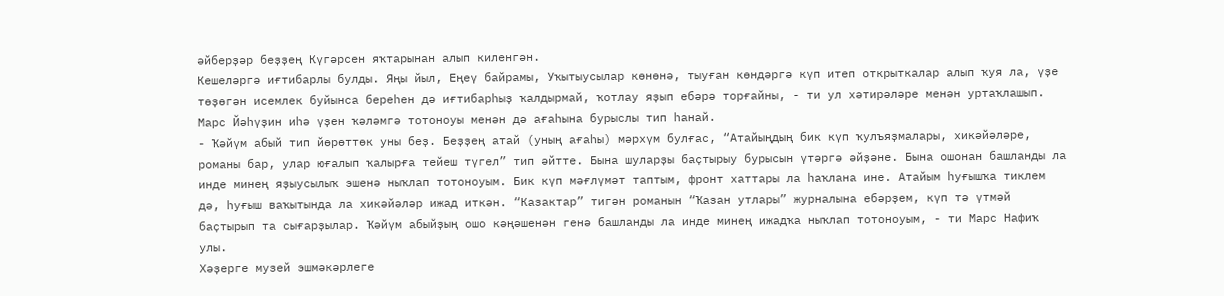әйберҙәр беҙҙең Күгәрсен яҡтарынан алып киленгән.
Кешеләргә иғтибарлы булды. Яңы йыл, Еңеү байрамы, Уҡытыусылар көнөнә, тыуған көндәргә күп итеп открыткалар алып ҡуя ла, үҙе төҙөгән исемлек буйынса береһен дә иғтибарһыҙ ҡалдырмай, ҡотлау яҙып ебәрә торғайны, - ти ул хәтирәләре менән уртаҡлашып.
Марс Йәһүҙин иһә үҙен ҡәләмгә тотоноуы менән дә ағаһына бурыслы тип һанай.
- Ҡәйүм абый тип йөрөттөк уны беҙ. Беҙҙең атай (уның ағаһы) мәрхүм булғас, “Атайыңдың бик күп ҡулъяҙмалары, хикәйәләре, романы бар, улар юғалып ҡалырға тейеш түгел” тип әйтте. Бына шуларҙы баҫтырыу бурысын үтәргә әйҙәне. Бына ошонан башланды ла инде минең яҙыусылыҡ эшенә ныҡлап тотоноуым. Бик күп мәғлүмәт таптым, фронт хаттары ла һаҡлана ине. Атайым һуғышҡа тиклем дә, һуғыш ваҡытында ла хикәйәләр ижад иткән. “Казактар” тигән романын “Ҡазан утлары” журналына ебәрҙем, күп тә үтмәй баҫтырып та сығарҙылар. Ҡәйүм абыйҙың ошо кәңәшенән генә башланды ла инде минең ижадҡа ныҡлап тотоноуым, - ти Марс Нафиҡ улы.
Хәҙерге музей эшмәкәрлеге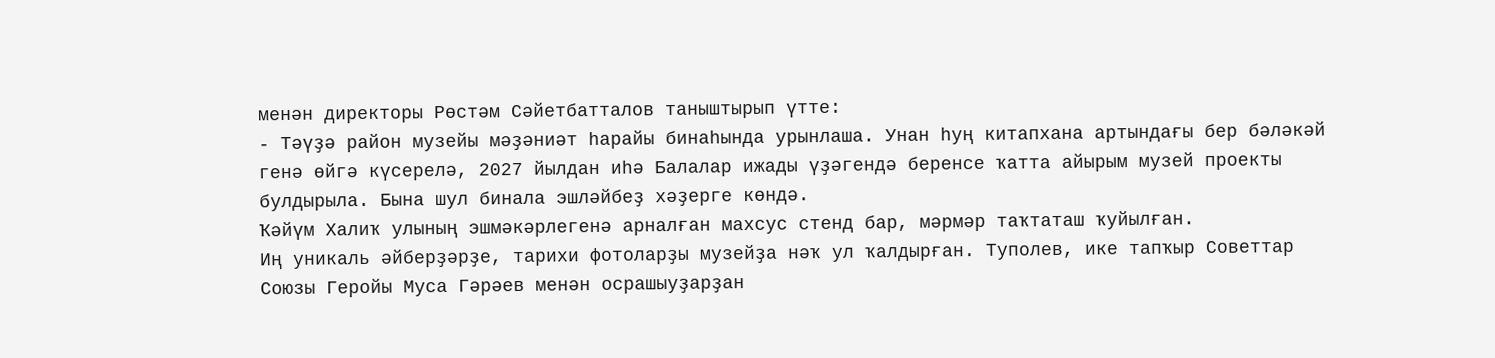менән директоры Рөстәм Сәйетбатталов таныштырып үтте:
- Тәүҙә район музейы мәҙәниәт һарайы бинаһында урынлаша. Унан һуң китапхана артындағы бер бәләкәй генә өйгә күсерелә, 2027 йылдан иһә Балалар ижады үҙәгендә беренсе ҡатта айырым музей проекты булдырыла. Бына шул бинала эшләйбеҙ хәҙерге көндә.
Ҡәйүм Халиҡ улының эшмәкәрлегенә арналған махсус стенд бар, мәрмәр таҡтаташ ҡуйылған.
Иң уникаль әйберҙәрҙе, тарихи фотоларҙы музейҙа нәҡ ул ҡалдырған. Туполев, ике тапҡыр Советтар Союзы Геройы Муса Гәрәев менән осрашыуҙарҙан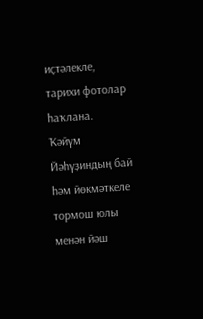иҫтәлекле, тарихи фотолар һаҡлана.
Ҡәйүм Йәһүҙиндың бай һәм йөкмәткеле тормош юлы менән йәш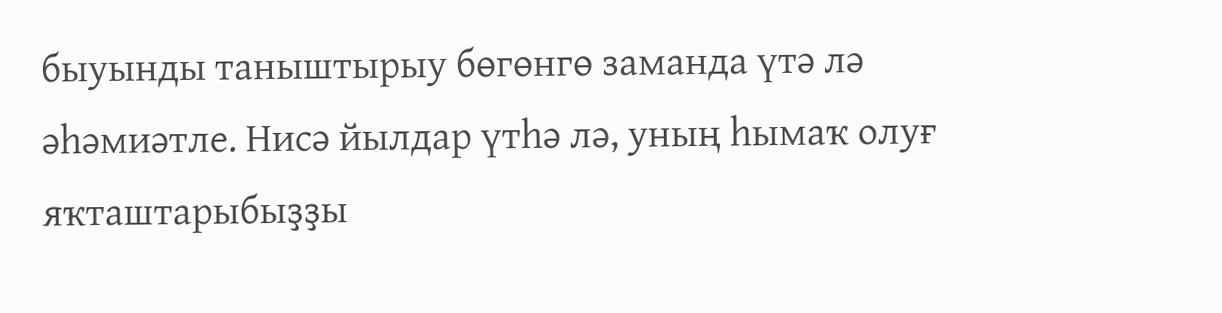быуынды таныштырыу бөгөнгө заманда үтә лә әһәмиәтле. Нисә йылдар үтһә лә, уның һымаҡ олуғ яҡташтарыбыҙҙы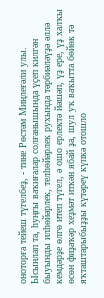оноторға тейеш түгелбеҙ, - тине Рөстәм Миңлеғәли улы.
Ысынлап та, һуңғы ваҡиғалар солғанышында үҫеп килгән быуынды илһөйәрлек, телһөйәрлек рухында тәрбиәләүҙә әллә кемдәрҙе өлгө итеп түгел, ә ошо ерлектә йәшәп, үҙ ере, үҙ халҡы өсөн фиҙаҡәр хеҙмәт иткән ябай ҙа, шул уҡ ваҡытта бөйөк тә яҡташтарыбыҙҙы күтәреү күпкә отошло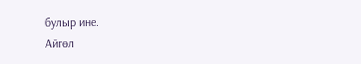булыр ине.
Айгөл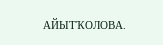АЙЫТҠОЛОВА.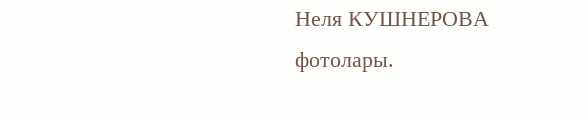Неля КУШНЕРОВА фотолары.